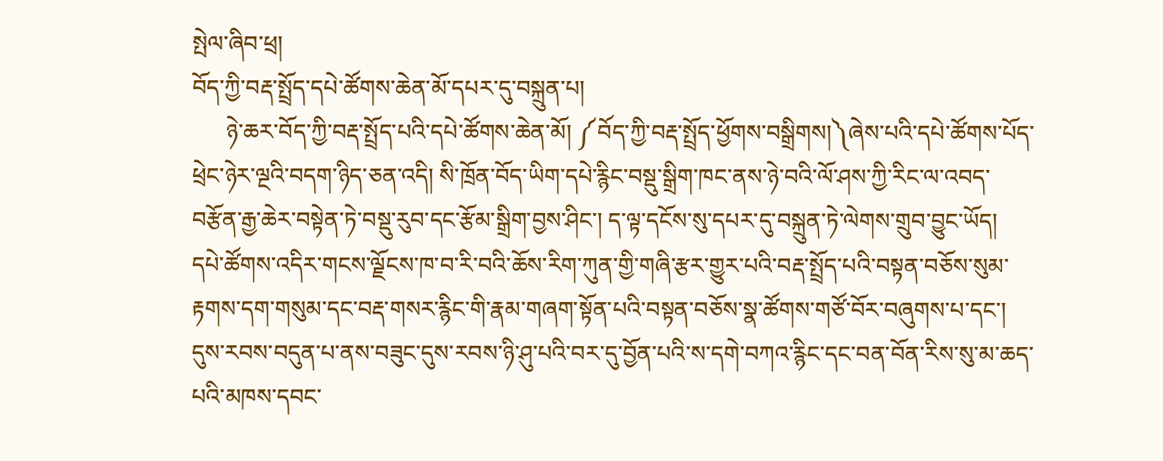སྤེལ་ཞིབ་ཕྲ།
བོད་ཀྱི་བརྡ་སྤྲོད་དཔེ་ཚོགས་ཆེན་མོ་དཔར་དུ་བསྐྲུན་པ།
      ཉེ་ཆར་བོད་ཀྱི་བརྡ་སྤྲོད་པའི་དཔེ་ཚོགས་ཆེན་མོ། ༼བོད་ཀྱི་བརྡ་སྤྲོད་ཕྱོགས་བསྒྲིགས།༽ཞེས་པའི་དཔེ་ཚོགས་པོད་ཕྲེང་ཉེར་ལྔའི་བདག་ཉིད་ཅན་འདི། སི་ཁྲོན་བོད་ཡིག་དཔེ་རྙིང་བསྡུ་སྒྲིག་ཁང་ནས་ཉེ་བའི་ལོ་ཤས་ཀྱི་རིང་ལ་འབད་བརྩོན་རྒྱ་ཆེར་བསྟེན་ཏེ་བསྡུ་རུབ་དང་རྩོམ་སྒྲིག་བྱས་ཤིང་། ད་ལྟ་དངོས་སུ་དཔར་དུ་བསྐྲུན་ཏེ་ལེགས་གྲུབ་བྱུང་ཡོད། དཔེ་ཚོགས་འདིར་གངས་ལྗོངས་ཁ་བ་རི་བའི་ཆོས་རིག་ཀུན་གྱི་གཞི་རྩར་གྱུར་པའི་བརྡ་སྤྲོད་པའི་བསྟན་བཅོས་སུམ་རྟགས་དག་གསུམ་དང་བརྡ་གསར་རྙིང་གི་རྣམ་གཞག་སྟོན་པའི་བསྟན་བཅོས་སྣ་ཚོགས་གཙོ་བོར་བཞུགས་པ་དང་། དུས་རབས་བདུན་པ་ནས་བཟུང་དུས་རབས་ཉི་ཤུ་པའི་བར་དུ་བྱོན་པའི་ས་དགེ་བཀའ་རྙིང་དང་བན་བོན་རིས་སུ་མ་ཆད་པའི་མཁས་དབང་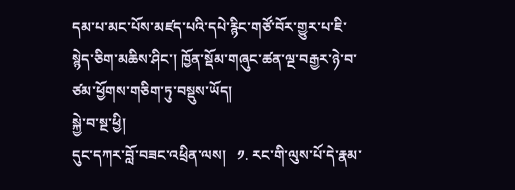དམ་པ་མང་པོས་མཛད་པའི་དཔེ་རྙིང་གཙོ་བོར་གྱུར་པ་ཇི་སྙེད་ཅིག་མཆིས་ཤིང་། ཁྱོན་སྡོམ་གཞུང་ཚན་ལྔ་བརྒྱར་ཉེ་བ་ཙམ་ཕྱོགས་གཅིག་ཏུ་བསྡུས་ཡོད།
སྐྱེ་བ་སྔ་ཕྱི།
དུང་དཀར་བློ་བཟང་འཕྲིན་ལས།   ༡. རང་གི་ལུས་པོ་དེ་རྣམ་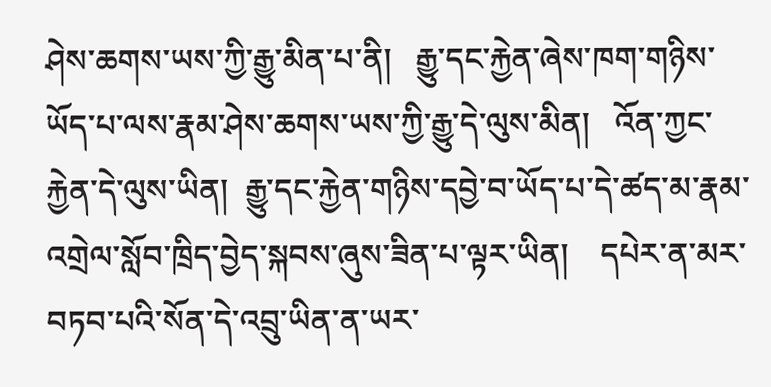ཤེས་ཆགས་ཡས་ཀྱི་རྒྱུ་མིན་པ་ནི།   རྒྱུ་དང་རྐྱེན་ཞེས་ཁག་གཉིས་ཡོད་པ་ལས་རྣམ་ཤེས་ཆགས་ཡས་ཀྱི་རྒྱུ་དེ་ལུས་མིན།   འོན་ཀྱང་རྐྱེན་དེ་ལུས་ཡིན།  རྒྱུ་དང་རྐྱེན་གཉིས་དབྱེ་བ་ཡོད་པ་དེ་ཚད་མ་རྣམ་འགྲེལ་སློབ་ཁྲིད་བྱེད་སྐབས་ཞུས་ཟིན་པ་ལྟར་ཡིན།    དཔེར་ན་མར་བཏབ་པའི་སོན་དེ་འབྲུ་ཡིན་ན་ཡར་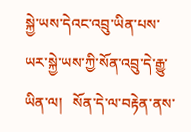སྐྱེ་ཡས་དེའང་འབྲུ་ཡིན་པས་ཡར་སྐྱེ་ཡས་ཀྱི་སོན་འབྲུ་དེ་རྒྱུ་ཡིན་ལ།   སོན་དེ་ལ་བརྟེན་ནས་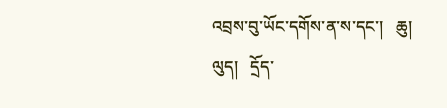འབྲས་བུ་ཡོང་དགོས་ན་ས་དང་།   ཆུ།   ལུད།   དྲོད་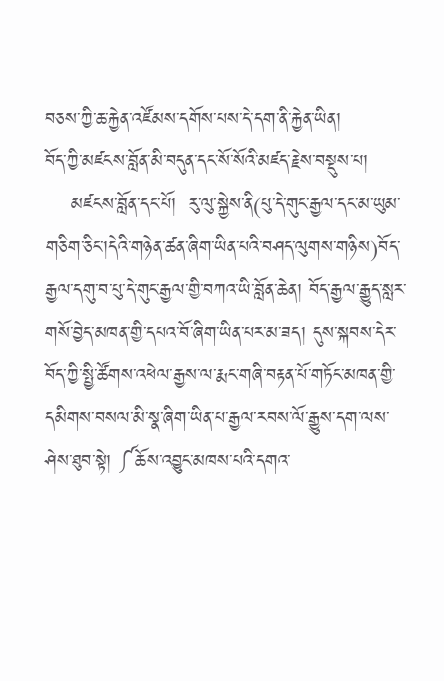བཅས་ཀྱི་ཆ་རྐྱེན་འཛོམས་དགོས་པས་དེ་དག་ནི་རྐྱེན་ཡིན།
བོད་ཀྱི་མཛངས་བློན་མི་བདུན་དང་སོ་སོའི་མཛད་རྗེས་བསྡུས་པ།
    མཛངས་བློན་དང་པོ།  རུ་ལུ་སྐྱེས་ནི(པུ་དེ་གུང་རྒྱལ་དང་མ་ཡུམ་གཅིག་ཅིང་།དེའི་གཉེན་ཚན་ཞིག་ཡིན་པའི་བཤད་ལུགས་གཉིས)བོད་རྒྱལ་དགུ་བ་པུ་དེ་གུང་རྒྱལ་གྱི་བཀའ་ཡི་བློན་ཆེན། བོད་རྒྱལ་རྒྱུད་སླར་གསོ་བྱེད་མཁན་གྱི་དཔའ་བོ་ཞིག་ཡིན་པར་མ་ཟད། དུས་སྐབས་དེར་བོད་ཀྱི་སྤྱི་ཚོགས་འཕེལ་རྒྱས་ལ་རྨང་གཞི་བརྟན་པོ་གཏོང་མཁན་གྱི་དམིགས་བསལ་མི་སྣ་ཞིག་ཡིན་པ་རྒྱལ་རབས་ལོ་རྒྱུས་དག་ལས་ཤེས་ཐུབ་སྟེ། ༼ཆོས་འབྱུང་མཁས་པའི་དགའ་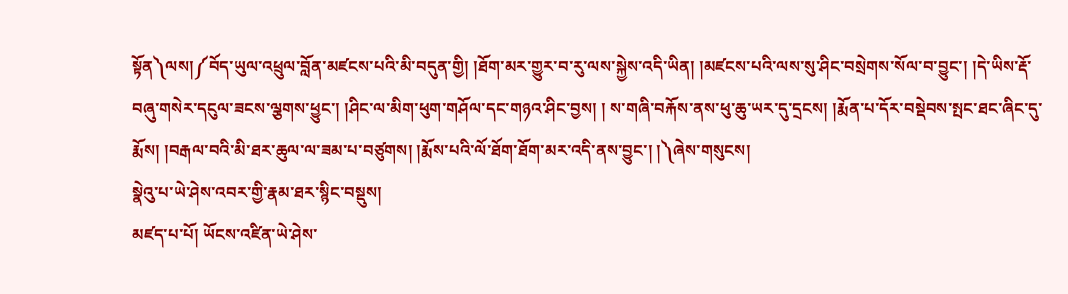སྟོན༽ལས།༼བོད་ཡུལ་འཕྲུལ་བློན་མཛངས་པའི་མི་བདུན་གྱི། །ཐོག་མར་གྱུར་བ་རུ་ལས་སྐྱེས་འདི་ཡིན། །མཛངས་པའི་ལས་སུ་ཤིང་བསྲེགས་སོལ་བ་བྱུང་། །དེ་ཡིས་རྡོ་བཞུ་གསེར་དངུལ་ཟངས་ལྕགས་ཕྱུང་། །ཤིང་ལ་མིག་ཕུག་གཤོལ་དང་གཉའ་ཤིང་བྱས། ། ས་གཞི་བརྐོས་ནས་ཕུ་ཆུ་ཡར་དུ་དྲངས། །རྨོན་པ་དོར་བསྡེབས་སྤང་ཐང་ཞིང་དུ་རྨོས། །བརྒལ་བའི་མི་ཐར་ཆུལ་ལ་ཟམ་པ་བཙུགས། །རྨོས་པའི་ལོ་ཐོག་ཐོག་མར་འདི་ནས་བྱུང་། །༽ཞེས་གསུངས།
སྣེའུ་པ་ཡེ་ཤེས་འབར་གྱི་རྣམ་ཐར་སྙིང་བསྡུས།
མཛད་པ་པོ། ཡོངས་འཛིན་ཡེ་ཤེས་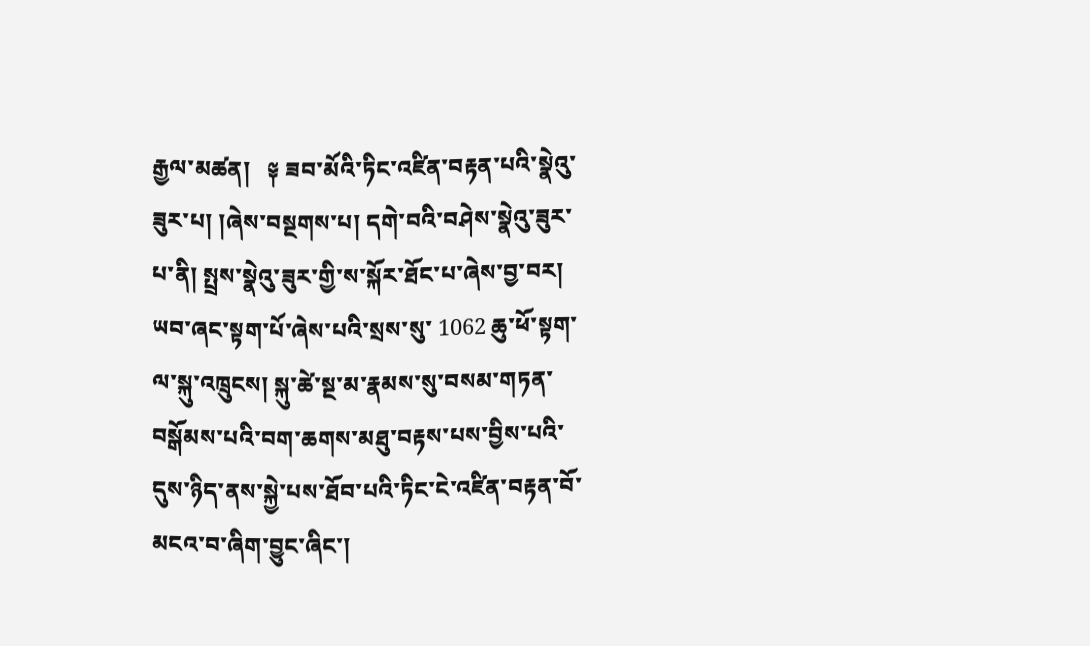རྒྱལ་མཚན།   ༈ ཟབ་མོའི་ཏིང་འཛིན་བརྟན་པའི་སྣེའུ་ཟུར་པ། །ཞེས་བསྔགས་པ། དགེ་བའི་བཤེས་སྣེའུ་ཟུར་པ་ནི། སྤྲས་སྣེའུ་ཟུར་གྱི་ས་སྐོར་ཐོང་པ་ཞེས་བྱ་བར། ཡབ་ཞང་སྟག་པོ་ཞེས་པའི་སྲས་སུ་ 1062 ཆུ་ཕོ་སྟག་ལ་སྐུ་འཁྲུངས། སྐུ་ཚེ་སྔ་མ་རྣམས་སུ་བསམ་གཏན་བསྒོམས་པའི་བག་ཆགས་མཐུ་བརྟས་པས་བྱིས་པའི་དུས་ཉིད་ནས་སྐྱེ་པས་ཐོབ་པའི་ཏིང་ངེ་འཛིན་བརྟན་བོ་མངའ་བ་ཞིག་བྱུང་ཞིང་།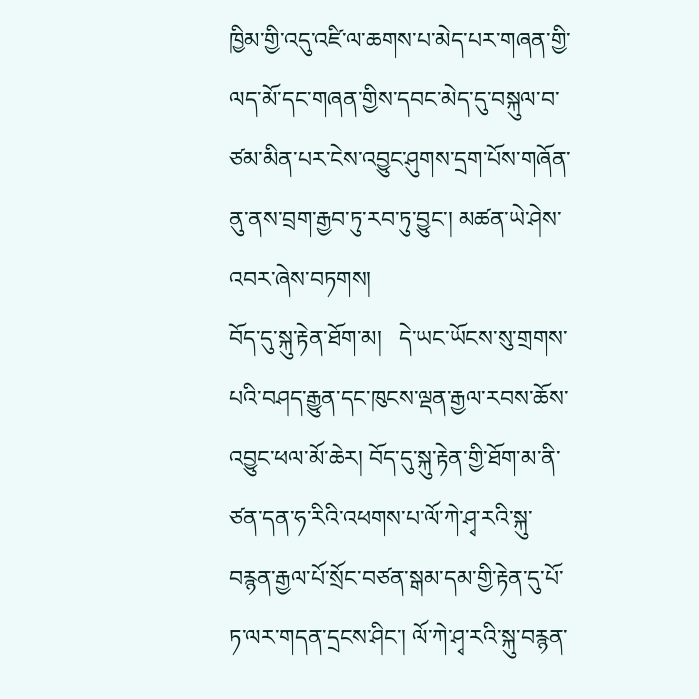ཁྱིམ་གྱི་འདུ་འཛི་ལ་ཆགས་པ་མེད་པར་གཞན་གྱི་ལད་མོ་དང་གཞན་གྱིས་དབང་མེད་དུ་བསྐུལ་བ་ཙམ་མིན་པར་ངེས་འབྱུང་ཤུགས་དྲག་པོས་གཞོན་ནུ་ནས་བྲག་རྒྱབ་ཏུ་རབ་ཏུ་བྱུང་། མཚན་ཡེ་ཤེས་འབར་ཞེས་བཏགས།
བོད་དུ་སྐུ་རྟེན་ཐོག་མ།   དེ་ཡང་ཡོངས་སུ་གྲགས་པའི་བཤད་རྒྱུན་དང་ཁུངས་ལྡན་རྒྱལ་རབས་ཆོས་འབྱུང་ཕལ་མོ་ཆེར། བོད་དུ་སྐུ་རྟེན་གྱི་ཐོག་མ་ནི་ཙན་དན་ཧ་རིའི་འཕགས་པ་ལོ་ཀེ་ཤྭ་རའི་སྐུ་བརྙན་རྒྱལ་པོ་སྲོང་བཙན་སྒམ་དམ་གྱི་རྟེན་དུ་པོ་ཏ་ལར་གདན་དྲངས་ཤིང་། ལོ་ཀེ་ཤྭ་རའི་སྐུ་བརྙན་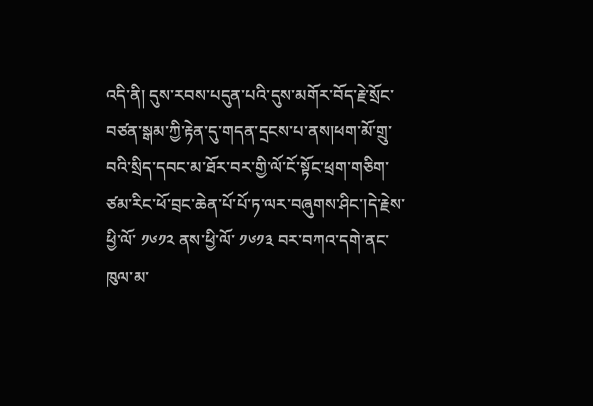འདི་ནི། དུས་རབས་པདུན་པའི་དུས་མགོར་བོད་རྗེ་སྲོང་བཙན་སྒམ་ཀྱི་རྟེན་དུ་གདན་དྲངས་པ་ནས།ཕག་མོ་གྲུ་བའི་སྲིད་དབང་མ་ཐོར་བར་གྱི་ལོ་ངོ་སྟོང་ཕྲག་གཅིག་ཙམ་རིང་ཕོ་བྲང་ཆེན་པོ་པོ་ཏ་ལར་བཞུགས་ཤིང་།དེ་རྗེས་ཕྱི་ལོ་ ༡༦༡༢ ནས་ཕྱི་ལོ་ ༡༦༡༣ བར་བཀའ་དགེ་ནང་ཁུལ་མ་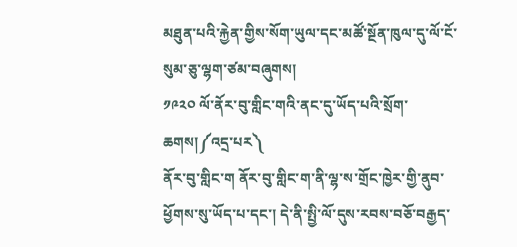མཐུན་པའི་རྐྱེན་གྱིས་སོག་ཡུལ་དང་མཚོ་སྔོན་ཁུལ་དུ་ལོ་ངོ་སུམ་ཅུ་ལྷག་ཙམ་བཞུགས།
༡༩༢༠ ལོ་ནོར་བུ་གླིང་གའི་ནང་དུ་ཡོད་པའི་སྲོག་ཆགས།༼འདྲ་པར༽
ནོར་བུ་གླིང་ག ནོར་བུ་གླིང་ག་ནི་ལྷ་ས་གྲོང་ཁྱེར་གྱི་ནུབ་ཕྱོགས་སུ་ཡོད་པ་དང་། དེ་ནི་སྤྱི་ལོ་དུས་རབས་བཅོ་བརྒྱད་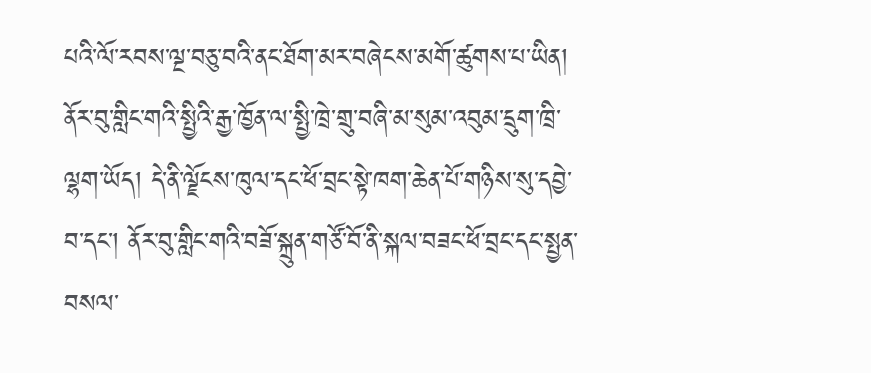པའི་ལོ་རབས་ལྔ་བཅུ་བའི་ནང་ཐོག་མར་བཞེངས་མགོ་ཚུགས་པ་ཡིན། ནོར་བུ་གླིང་གའི་སྤྱིའི་རྒྱ་ཁྱོན་ལ་སྤྱི་ཁྲེ་གྲུ་བཞི་མ་སུམ་འབུམ་དྲུག་ཁྲི་ལྷག་ཡོད། དེ་ནི་ལྗོངས་ཁུལ་དང་ཕོ་བྲང་སྟེ་ཁག་ཆེན་པོ་གཉིས་སུ་དབྱེ་བ་དང་། ནོར་བུ་གླིང་གའི་བཟོ་སྐྲུན་གཙོ་བོ་ནི་སྐལ་བཟང་ཕོ་བྲང་དང་སྤྱན་བསལ་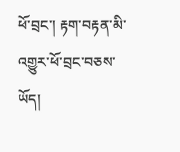ཕོ་བྲང་། རྟག་བརྟན་མི་འགྱུར་ཕོ་བྲང་བཅས་ཡོད།